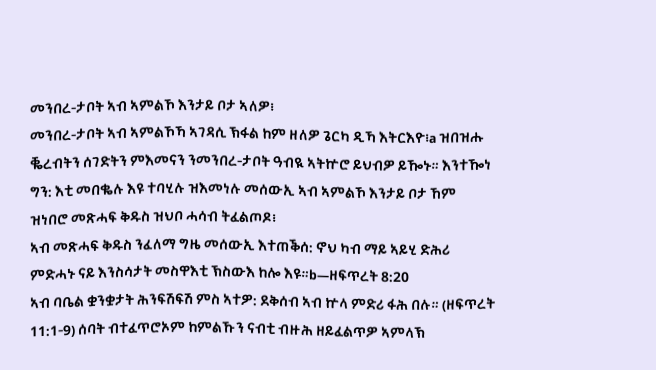መንበረ-ታቦት ኣብ ኣምልኾ እንታይ ቦታ ኣለዎ፧
መንበረ-ታቦት ኣብ ኣምልኾኻ ኣገዳሲ ኽፋል ከም ዘለዎ ጌርካ ዲኻ እትርእዮ፧a ዝበዝሑ ቘረብትን ሰገድትን ምእመናን ንመንበረ-ታቦት ዓብዪ ኣትኵሮ ይህብዎ ይዀኑ። እንተዀነ ግን: እቲ መበቈሉ እዩ ተባሂሉ ዝእመነሉ መሰውኢ ኣብ ኣምልኾ እንታይ ቦታ ኸም ዝነበሮ መጽሓፍ ቅዱስ ዝህቦ ሓሳብ ትፈልጦዶ፧
ኣብ መጽሓፍ ቅዱስ ንፈለማ ግዜ መሰውኢ እተጠቕሰ: ኖህ ካብ ማይ ኣይሂ ድሕሪ ምድሓኑ ናይ እንስሳታት መስዋእቲ ኽስውእ ከሎ እዩ።b—ዘፍጥረት 8:20
ኣብ ባቤል ቋንቋታት ሕንፍሽፍሽ ምስ ኣተዎ: ደቅሰብ ኣብ ኵላ ምድሪ ፋሕ በሉ። (ዘፍጥረት 11:1-9) ሰባት ብተፈጥሮኦም ከምልኹን ናብቲ ብዙሕ ዘይፈልጥዎ ኣምላኽ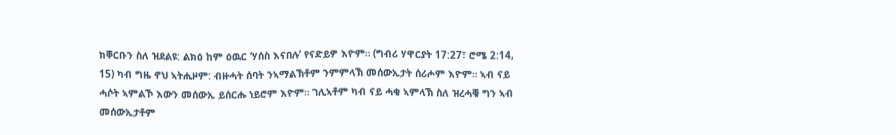ክቐርቡን ስለ ዝደልዩ: ልክዕ ከም ዕዉር ‘ሃሰስ እናበሉ’ የናድይዎ እዮም። (ግብሪ ሃዋርያት 17:27፣ ሮሜ 2:14, 15) ካብ ግዜ ኖህ ኣትሒዞም: ብዙሓት ሰባት ንኣማልኽቶም ንምምላኽ መሰውኢታት ሰሪሖም እዮም። ኣብ ናይ ሓሶት ኣምልኾ እውን መሰውኢ ይሰርሑ ነይሮም እዮም። ገሊኣቶም ካብ ናይ ሓቂ ኣምላኽ ስለ ዝረሓቑ ግን ኣብ መሰውኢታቶም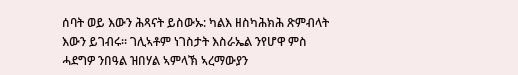ሰባት ወይ እውን ሕጻናት ይስውኡ: ካልእ ዘስካሕክሕ ጽምብላት እውን ይገብሩ። ገሊኣቶም ነገስታት እስራኤል ንየሆዋ ምስ ሓደግዎ ንበዓል ዝበሃል ኣምላኽ ኣረማውያን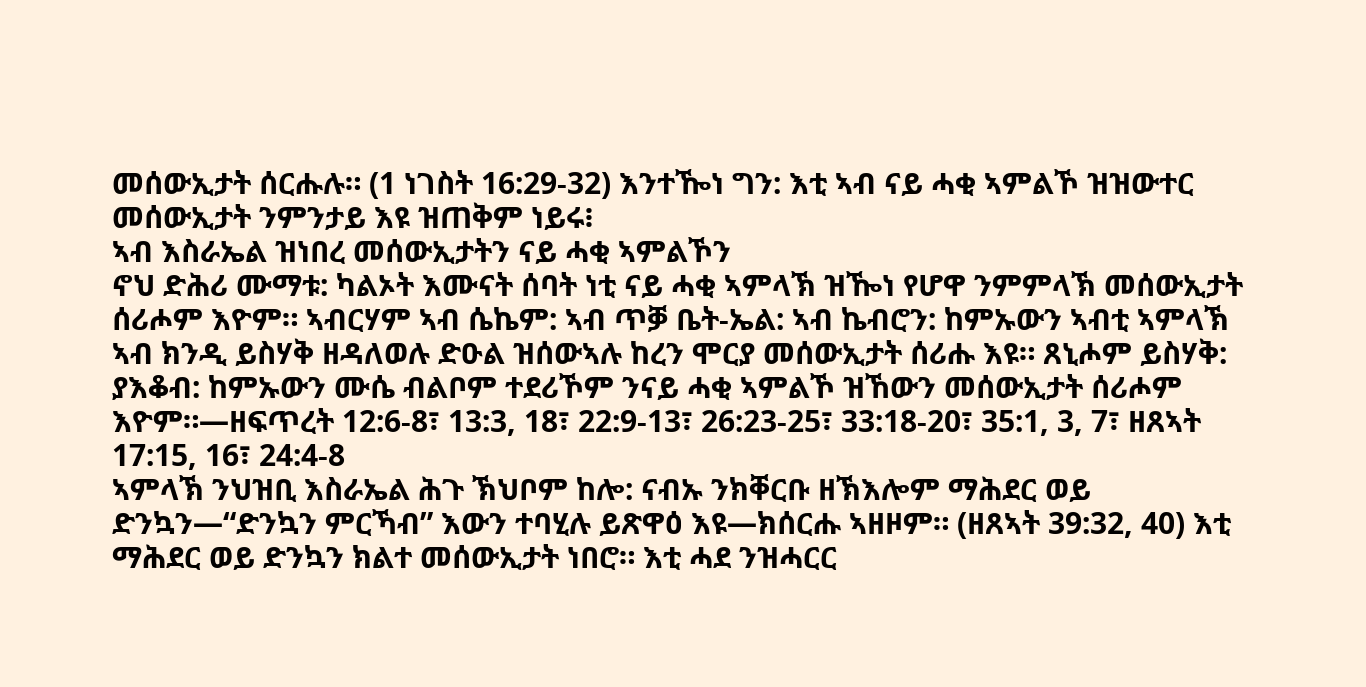መሰውኢታት ሰርሑሉ። (1 ነገስት 16:29-32) እንተዀነ ግን: እቲ ኣብ ናይ ሓቂ ኣምልኾ ዝዝውተር መሰውኢታት ንምንታይ እዩ ዝጠቅም ነይሩ፧
ኣብ እስራኤል ዝነበረ መሰውኢታትን ናይ ሓቂ ኣምልኾን
ኖህ ድሕሪ ሙማቱ: ካልኦት እሙናት ሰባት ነቲ ናይ ሓቂ ኣምላኽ ዝዀነ የሆዋ ንምምላኽ መሰውኢታት ሰሪሖም እዮም። ኣብርሃም ኣብ ሴኬም: ኣብ ጥቓ ቤት-ኤል: ኣብ ኬብሮን: ከምኡውን ኣብቲ ኣምላኽ ኣብ ክንዲ ይስሃቅ ዘዳለወሉ ድዑል ዝሰውኣሉ ከረን ሞርያ መሰውኢታት ሰሪሑ እዩ። ጸኒሖም ይስሃቅ: ያእቆብ: ከምኡውን ሙሴ ብልቦም ተደሪኾም ንናይ ሓቂ ኣምልኾ ዝኸውን መሰውኢታት ሰሪሖም እዮም።—ዘፍጥረት 12:6-8፣ 13:3, 18፣ 22:9-13፣ 26:23-25፣ 33:18-20፣ 35:1, 3, 7፣ ዘጸኣት 17:15, 16፣ 24:4-8
ኣምላኽ ንህዝቢ እስራኤል ሕጉ ኽህቦም ከሎ: ናብኡ ንክቐርቡ ዘኽእሎም ማሕደር ወይ ድንኳን—“ድንኳን ምርኻብ” እውን ተባሂሉ ይጽዋዕ እዩ—ክሰርሑ ኣዘዞም። (ዘጸኣት 39:32, 40) እቲ ማሕደር ወይ ድንኳን ክልተ መሰውኢታት ነበሮ። እቲ ሓደ ንዝሓርር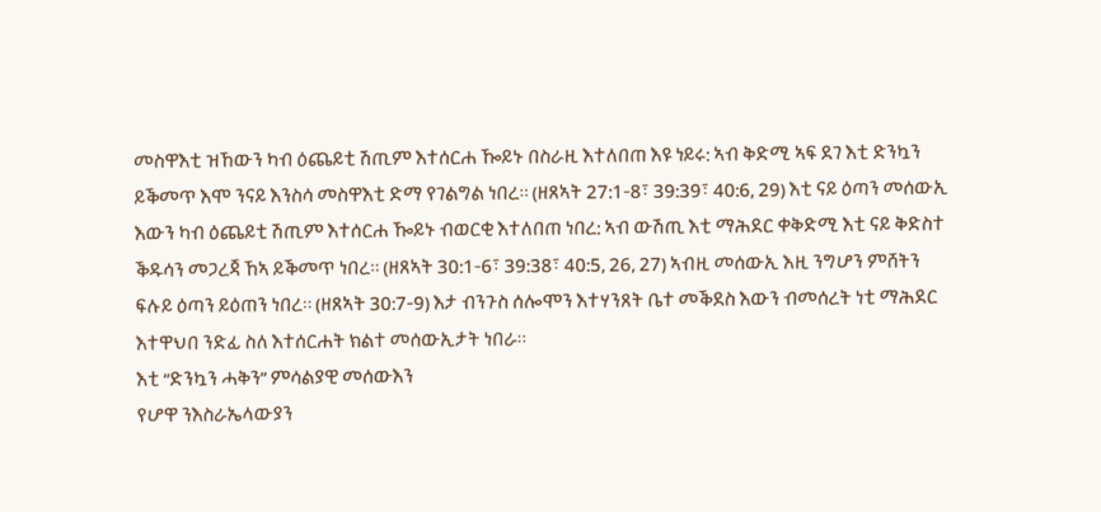መስዋእቲ ዝኸውን ካብ ዕጨይቲ ሽጢም እተሰርሐ ዀይኑ በስራዚ እተለበጠ እዩ ነይሩ: ኣብ ቅድሚ ኣፍ ደገ እቲ ድንኳን ይቕመጥ እሞ ንናይ እንስሳ መስዋእቲ ድማ የገልግል ነበረ። (ዘጸኣት 27:1-8፣ 39:39፣ 40:6, 29) እቲ ናይ ዕጣን መሰውኢ እውን ካብ ዕጨይቲ ሽጢም እተሰርሐ ዀይኑ ብወርቂ እተለበጠ ነበረ: ኣብ ውሽጢ እቲ ማሕደር ቀቅድሚ እቲ ናይ ቅድስተ ቕዱሳን መጋረጃ ኸኣ ይቕመጥ ነበረ። (ዘጸኣት 30:1-6፣ 39:38፣ 40:5, 26, 27) ኣብዚ መሰውኢ እዚ ንግሆን ምሸትን ፍሉይ ዕጣን ይዕጠን ነበረ። (ዘጸኣት 30:7-9) እታ ብንጉስ ሰሎሞን እተሃንጸት ቤተ መቕደስ እውን ብመሰረት ነቲ ማሕደር እተዋህበ ንድፊ ስለ እተሰርሐት ክልተ መሰውኢታት ነበራ።
እቲ “ድንኳን ሓቅን” ምሳልያዊ መሰውእን
የሆዋ ንእስራኤላውያን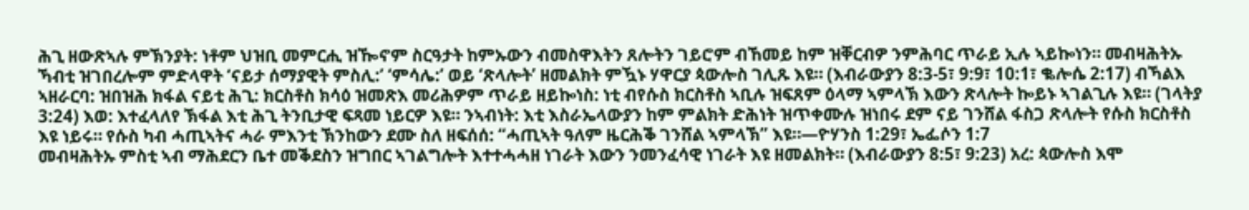ሕጊ ዘውጽኣሉ ምኽንያት: ነቶም ህዝቢ መምርሒ ዝዀኖም ስርዓታት ከምኡውን ብመስዋእትን ጸሎትን ገይሮም ብኸመይ ከም ዝቐርብዎ ንምሕባር ጥራይ ኢሉ ኣይኰነን። መብዛሕትኡ ኻብቲ ዝገበረሎም ምድላዋት ‘ናይታ ሰማያዊት ምስሊ:’ ‘ምሳሌ:’ ወይ ‘ጽላሎት’ ዘመልክት ምዃኑ ሃዋርያ ጳውሎስ ገሊጹ እዩ። (እብራውያን 8:3-5፣ 9:9፣ 10:1፣ ቈሎሴ 2:17) ብኻልእ ኣዘራርባ: ዝበዝሕ ክፋል ናይቲ ሕጊ: ክርስቶስ ክሳዕ ዝመጽእ መሪሕዎም ጥራይ ዘይኰነስ: ነቲ ብየሱስ ክርስቶስ ኣቢሉ ዝፍጸም ዕላማ ኣምላኽ እውን ጽላሎት ኰይኑ ኣገልጊሉ እዩ። (ገላትያ 3:24) እወ: እተፈላለየ ኽፋል እቲ ሕጊ ትንቢታዊ ፍጻመ ነይርዎ እዩ። ንኣብነት: እቲ እስራኤላውያን ከም ምልክት ድሕነት ዝጥቀሙሉ ዝነበሩ ደም ናይ ገንሸል ፋስጋ ጽላሎት የሱስ ክርስቶስ እዩ ነይሩ። የሱስ ካብ ሓጢኣትና ሓራ ምእንቲ ኽንከውን ደሙ ስለ ዘፍሰሰ: “ሓጢኣት ዓለም ዜርሕቕ ገንሸል ኣምላኽ” እዩ።—ዮሃንስ 1:29፣ ኤፌሶን 1:7
መብዛሕትኡ ምስቲ ኣብ ማሕደርን ቤተ መቕደስን ዝግበር ኣገልግሎት እተተሓሓዘ ነገራት እውን ንመንፈሳዊ ነገራት እዩ ዘመልክት። (እብራውያን 8:5፣ 9:23) አረ: ጳውሎስ እሞ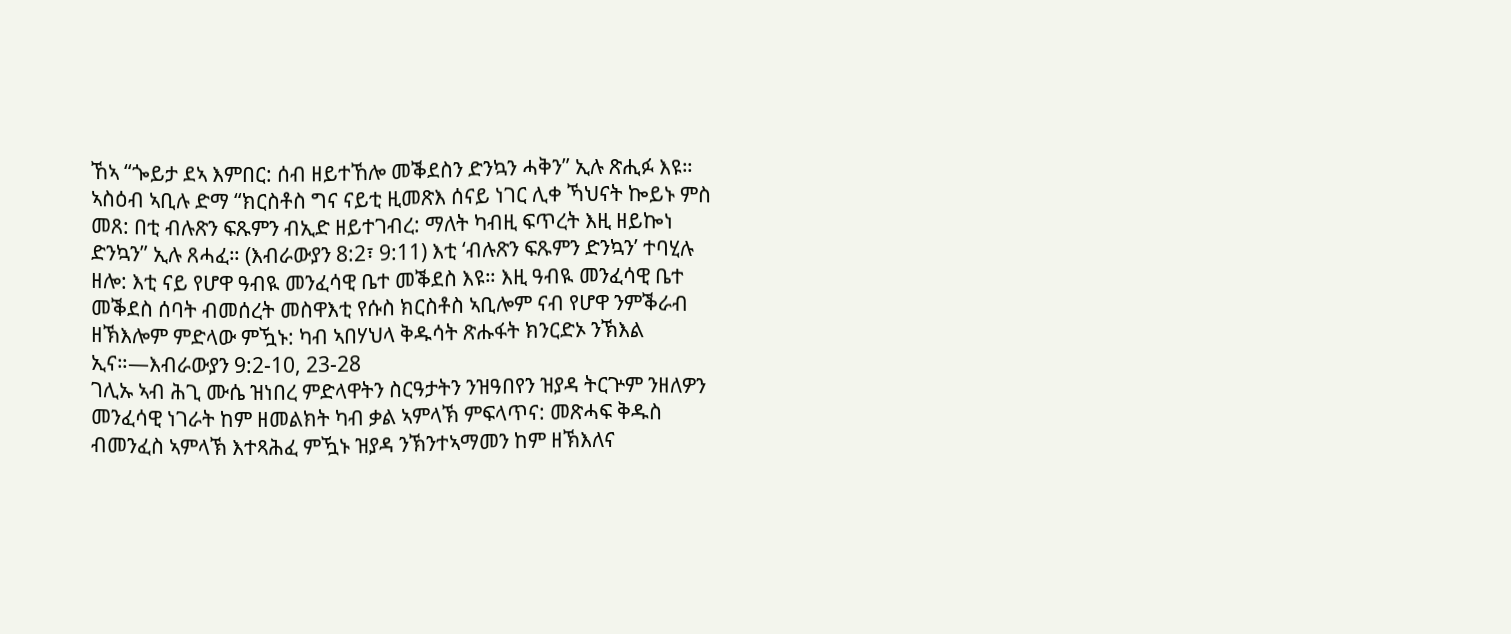ኸኣ “ጐይታ ደኣ እምበር: ሰብ ዘይተኸሎ መቕደስን ድንኳን ሓቅን” ኢሉ ጽሒፉ እዩ። ኣስዕብ ኣቢሉ ድማ “ክርስቶስ ግና ናይቲ ዚመጽእ ሰናይ ነገር ሊቀ ኻህናት ኰይኑ ምስ መጸ: በቲ ብሉጽን ፍጹምን ብኢድ ዘይተገብረ: ማለት ካብዚ ፍጥረት እዚ ዘይኰነ ድንኳን” ኢሉ ጸሓፈ። (እብራውያን 8:2፣ 9:11) እቲ ‘ብሉጽን ፍጹምን ድንኳን’ ተባሂሉ ዘሎ: እቲ ናይ የሆዋ ዓብዪ መንፈሳዊ ቤተ መቕደስ እዩ። እዚ ዓብዪ መንፈሳዊ ቤተ መቕደስ ሰባት ብመሰረት መስዋእቲ የሱስ ክርስቶስ ኣቢሎም ናብ የሆዋ ንምቕራብ ዘኽእሎም ምድላው ምዃኑ: ካብ ኣበሃህላ ቅዱሳት ጽሑፋት ክንርድኦ ንኽእል ኢና።—እብራውያን 9:2-10, 23-28
ገሊኡ ኣብ ሕጊ ሙሴ ዝነበረ ምድላዋትን ስርዓታትን ንዝዓበየን ዝያዳ ትርጕም ንዘለዎን መንፈሳዊ ነገራት ከም ዘመልክት ካብ ቃል ኣምላኽ ምፍላጥና: መጽሓፍ ቅዱስ ብመንፈስ ኣምላኽ እተጻሕፈ ምዃኑ ዝያዳ ንኽንተኣማመን ከም ዘኽእለና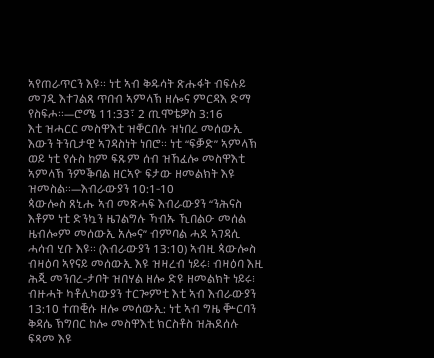ኣየጠራጥርን እዩ። ነቲ ኣብ ቅዱሳት ጽሑፋት ብፍሉይ መገዲ እተገልጸ ጥበብ ኣምላኽ ዘሎና ምርዳእ ድማ የስፍሖ።—ሮሜ 11:33፣ 2 ጢሞቴዎስ 3:16
እቲ ዝሓርር መስዋእቲ ዝቐርበሉ ዝነበረ መሰውኢ እውን ትንቢታዊ ኣገዳስነት ነበሮ። ነቲ “ፍቓድ” ኣምላኽ ወይ ነቲ የሱስ ከም ፍጹም ሰብ ዝኸፈሎ መስዋእቲ ኣምላኽ ንምቕባል ዘርኣዮ ፍታው ዘመልክት እዩ ዝመስል።—እብራውያን 10:1-10
ጳውሎስ ጸኒሑ ኣብ መጽሓፍ እብራውያን “ንሕናስ እቶም ነቲ ድንኳን ዜገልግሉ ኻብኡ ኺበልዑ መሰል ዜብሎም መሰውኢ አሎና” ብምባል ሓደ ኣገዳሲ ሓሳብ ሂቡ እዩ። (እብራውያን 13:10) ኣብዚ ጳውሎስ ብዛዕባ ኣየናይ መሰውኢ እዩ ዝዛረብ ነይሩ፧ ብዛዕባ እዚ ሕጂ መንበረ-ታቦት ዝበሃል ዘሎ ድዩ ዘመልክት ነይሩ፧
ብዙሓት ካቶሊካውያን ተርጐምቲ እቲ ኣብ እብራውያን 13:10 ተጠቒሱ ዘሎ መሰውኢ: ነቲ ኣብ ግዜ ቝርባን ቅዳሴ ኽግበር ከሎ መስዋእቲ ክርስቶስ ዝሕደሰሉ ፍጻመ እዩ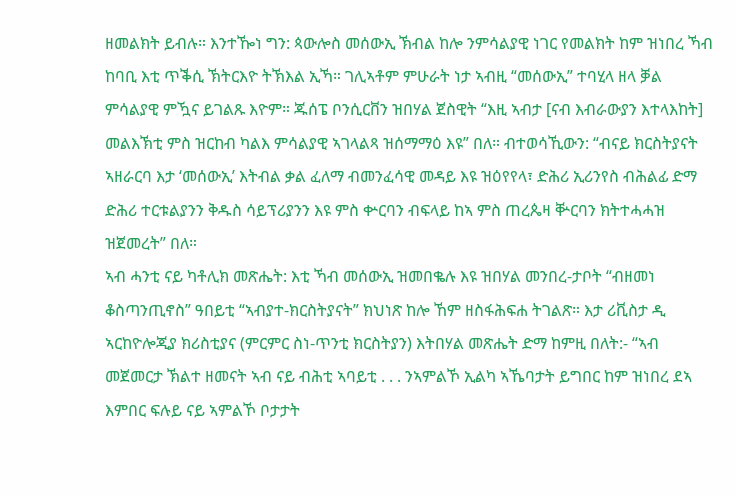ዘመልክት ይብሉ። እንተዀነ ግን: ጳውሎስ መሰውኢ ኽብል ከሎ ንምሳልያዊ ነገር የመልክት ከም ዝነበረ ኻብ ከባቢ እቲ ጥቕሲ ኽትርእዮ ትኽእል ኢኻ። ገሊኣቶም ምሁራት ነታ ኣብዚ “መሰውኢ” ተባሂላ ዘላ ቓል ምሳልያዊ ምዃና ይገልጹ እዮም። ጁሰፔ ቦንሲርቨን ዝበሃል ጀስዊት “እዚ ኣብታ [ናብ እብራውያን እተላእከት] መልእኽቲ ምስ ዝርከብ ካልእ ምሳልያዊ ኣገላልጻ ዝሰማማዕ እዩ” በለ። ብተወሳኺውን: “ብናይ ክርስትያናት ኣዘራርባ እታ ‘መሰውኢ’ እትብል ቃል ፈለማ ብመንፈሳዊ መዳይ እዩ ዝዕየየላ፣ ድሕሪ ኢሪንየስ ብሕልፊ ድማ ድሕሪ ተርቱልያንን ቅዱስ ሳይፕሪያንን እዩ ምስ ቍርባን ብፍላይ ከኣ ምስ ጠረጴዛ ቝርባን ክትተሓሓዝ ዝጀመረት” በለ።
ኣብ ሓንቲ ናይ ካቶሊክ መጽሔት: እቲ ኻብ መሰውኢ ዝመበቈሉ እዩ ዝበሃል መንበረ-ታቦት “ብዘመነ ቆስጣንጢኖስ” ዓበይቲ “ኣብያተ-ክርስትያናት” ክህነጽ ከሎ ኸም ዘስፋሕፍሐ ትገልጽ። እታ ሪቪስታ ዲ ኣርከዮሎጂያ ክሪስቲያና (ምርምር ስነ-ጥንቲ ክርስትያን) እትበሃል መጽሔት ድማ ከምዚ በለት:- “ኣብ መጀመርታ ኽልተ ዘመናት ኣብ ናይ ብሕቲ ኣባይቲ . . . ንኣምልኾ ኢልካ ኣኼባታት ይግበር ከም ዝነበረ ደኣ እምበር ፍሉይ ናይ ኣምልኾ ቦታታት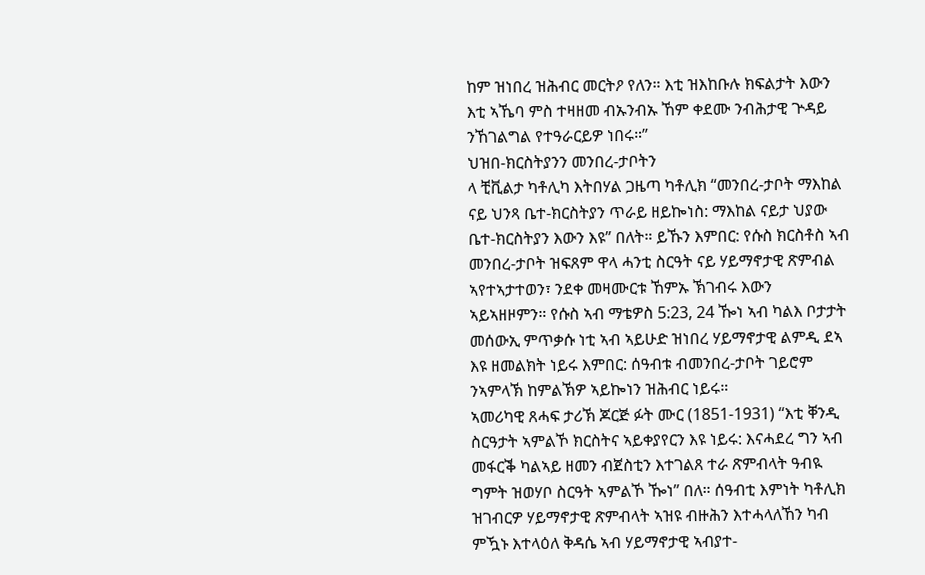ከም ዝነበረ ዝሕብር መርትዖ የለን። እቲ ዝእከቡሉ ክፍልታት እውን እቲ ኣኼባ ምስ ተዛዘመ ብኡንብኡ ኸም ቀደሙ ንብሕታዊ ጕዳይ ንኸገልግል የተዓራርይዎ ነበሩ።”
ህዝበ-ክርስትያንን መንበረ-ታቦትን
ላ ቺቪልታ ካቶሊካ እትበሃል ጋዜጣ ካቶሊክ “መንበረ-ታቦት ማእከል ናይ ህንጻ ቤተ-ክርስትያን ጥራይ ዘይኰነስ: ማእከል ናይታ ህያው ቤተ-ክርስትያን እውን እዩ” በለት። ይኹን እምበር: የሱስ ክርስቶስ ኣብ መንበረ-ታቦት ዝፍጸም ዋላ ሓንቲ ስርዓት ናይ ሃይማኖታዊ ጽምብል ኣየተኣታተወን፣ ንደቀ መዛሙርቱ ኸምኡ ኽገብሩ እውን ኣይኣዘዞምን። የሱስ ኣብ ማቴዎስ 5:23, 24 ዀነ ኣብ ካልእ ቦታታት መሰውኢ ምጥቃሱ ነቲ ኣብ ኣይሁድ ዝነበረ ሃይማኖታዊ ልምዲ ደኣ እዩ ዘመልክት ነይሩ እምበር: ሰዓብቱ ብመንበረ-ታቦት ገይሮም ንኣምላኽ ከምልኽዎ ኣይኰነን ዝሕብር ነይሩ።
ኣመሪካዊ ጸሓፍ ታሪኽ ጆርጅ ፉት ሙር (1851-1931) “እቲ ቐንዲ ስርዓታት ኣምልኾ ክርስትና ኣይቀያየርን እዩ ነይሩ: እናሓደረ ግን ኣብ መፋርቕ ካልኣይ ዘመን ብጀስቲን እተገልጸ ተራ ጽምብላት ዓብዪ ግምት ዝወሃቦ ስርዓት ኣምልኾ ዀነ” በለ። ሰዓብቲ እምነት ካቶሊክ ዝገብርዎ ሃይማኖታዊ ጽምብላት ኣዝዩ ብዙሕን እተሓላለኸን ካብ ምዃኑ እተላዕለ ቅዳሴ ኣብ ሃይማኖታዊ ኣብያተ-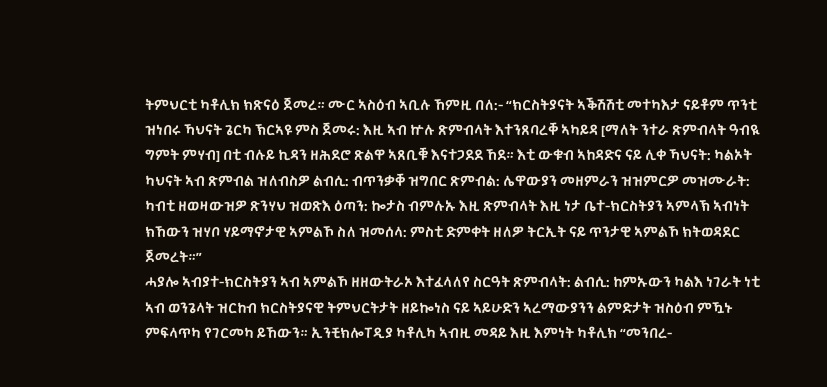ትምህርቲ ካቶሊክ ክጽናዕ ጀመረ። ሙር ኣስዕብ ኣቢሉ ኸምዚ በለ:- “ክርስትያናት ኣቕሽሽቲ መተካእታ ናይቶም ጥንቲ ዝነበሩ ኻህናት ጌርካ ኽርኣዩ ምስ ጀመሩ: እዚ ኣብ ኵሉ ጽምብላት እተንጸባረቐ ኣካይዳ [ማለት ንተራ ጽምብላት ዓብዪ ግምት ምሃብ] በቲ ብሉይ ኪዳን ዘሕደሮ ጽልዋ ኣጸቢቑ እናተጋደደ ኸደ። እቲ ውቁብ ኣከዳድና ናይ ሊቀ ኻህናት: ካልኦት ካህናት ኣብ ጽምብል ዝለብስዎ ልብሲ: ብጥንቃቐ ዝግበር ጽምብል: ሌዋውያን መዘምራን ዝዝምርዎ መዝሙራት: ካብቲ ዘወዛውዝዎ ጽንሃህ ዝወጽእ ዕጣን: ኰታስ ብምሉኡ እዚ ጽምብላት እዚ ነታ ቤተ-ክርስትያን ኣምላኽ ኣብነት ክኸውን ዝሃቦ ሃይማኖታዊ ኣምልኾ ስለ ዝመሰላ: ምስቲ ድምቀት ዘለዎ ትርኢት ናይ ጥንታዊ ኣምልኾ ክትወዳደር ጀመረት።”
ሓያሎ ኣብያተ-ክርስትያን ኣብ ኣምልኾ ዘዘውትራኦ እተፈላለየ ስርዓት ጽምብላት: ልብሲ: ከምኡውን ካልእ ነገራት ነቲ ኣብ ወንጌላት ዝርከብ ክርስትያናዊ ትምህርትታት ዘይኰነስ ናይ ኣይሁድን ኣረማውያንን ልምድታት ዝስዕብ ምዃኑ ምፍላጥካ የገርመካ ይኸውን። ኢንቺክሎፐዲያ ካቶሊካ ኣብዚ መዳይ እዚ እምነት ካቶሊክ “መንበረ-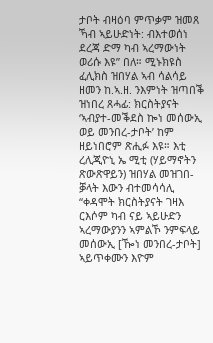ታቦት ብዛዕባ ምጥቃም ዝመጸ ኻብ ኣይሁድነት: ብእተወሰነ ደረጃ ድማ ካብ ኣረማውነት ወሪሱ እዩ” በለ። ሚኑክዩስ ፈሊክስ ዝበሃል ኣብ ሳልሳይ ዘመን ከ.ኣ.ዘ. ንእምነት ዝጣበቕ ዝነበረ ጸሓፊ: ክርስትያናት ‘ኣብያተ-መቕደስ ኰነ መሰውኢ ወይ መንበረ-ታቦት’ ከም ዘይነበሮም ጽሒፉ እዩ። እቲ ረሊጂዮኒ ኤ ሚቲ (ሃይማኖትን ጽውጽዋይን) ዝበሃል መዝገበ-ቓላት እውን ብተመሳሳሊ “ቀዳሞት ክርስትያናት ገዛእ ርእሶም ካብ ናይ ኣይሁድን ኣረማውያንን ኣምልኾ ንምፍላይ መሰውኢ [ዀነ መንበረ-ታቦት] ኣይጥቀሙን እዮም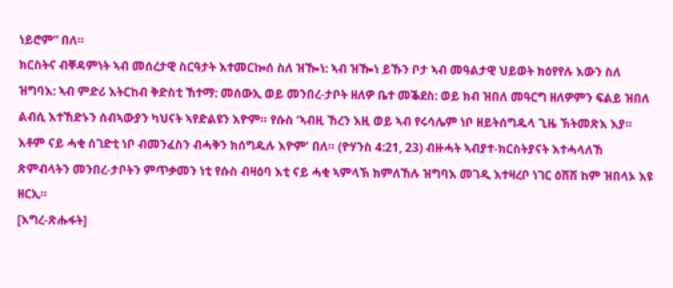ነይሮም” በለ።
ክርስትና ብቐዳምነት ኣብ መሰረታዊ ስርዓታት እተመርኰሰ ስለ ዝዀነ: ኣብ ዝዀነ ይኹን ቦታ ኣብ መዓልታዊ ህይወት ክዕየየሉ እውን ስለ ዝግባእ: ኣብ ምድሪ እትርከብ ቅድስቲ ኸተማ: መሰውኢ ወይ መንበረ-ታቦት ዘለዎ ቤተ መቕደስ: ወይ ክብ ዝበለ መዓርግ ዘለዎምን ፍልይ ዝበለ ልብሲ እተኸድኑን ሰብኣውያን ካህናት ኣየድልዩን እዮም። የሱስ ‘ኣብዚ ኸረን እዚ ወይ ኣብ የሩሳሌም ነቦ ዘይትሰግዱላ ጊዜ ኽትመጽእ እያ። እቶም ናይ ሓቂ ሰገድቲ ነቦ ብመንፈስን ብሓቅን ክሰግዱሉ እዮም’ በለ። (ዮሃንስ 4:21, 23) ብዙሓት ኣብያተ-ክርስትያናት እተሓላለኸ ጽምብላትን መንበረ-ታቦትን ምጥቃመን ነቲ የሱስ ብዛዕባ እቲ ናይ ሓቂ ኣምላኽ ክምለኸሉ ዝግባእ መገዲ እተዛረቦ ነገር ዕሽሽ ከም ዝበላኦ እዩ ዘርኢ።
[እግረ-ጽሑፋት]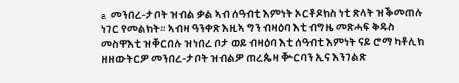a መንበረ-ታቦት ዝብል ቃል ኣብ ሰዓብቲ እምነት ኦርቶዶክስ ነቲ ጽላት ዝቕመጠሉ ነገር የመልክት። ኣብዛ ዓንቀጽ እዚኣ ግን ብዛዕባ እቲ ብግዜ መጽሓፍ ቅዱስ መስዋእቲ ዝቐርበሉ ዝነበረ ቦታ ወይ ብዛዕባ እቲ ሰዓብቲ እምነት ናይ ሮማ ካቶሊክ ዘዘውትርዎ መንበረ-ታቦት ዝብልዎ ጠረጴዛ ቝርባን ኢና እንገልጽ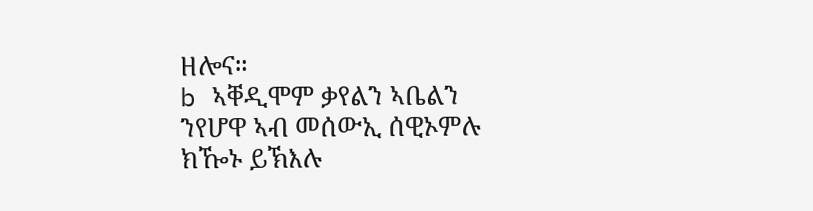ዘሎና።
b ኣቐዲሞም ቃየልን ኣቤልን ንየሆዋ ኣብ መሰውኢ ሰዊኦምሉ ክዀኑ ይኽእሉ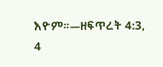እዮም።—ዘፍጥረት 4:3, 4